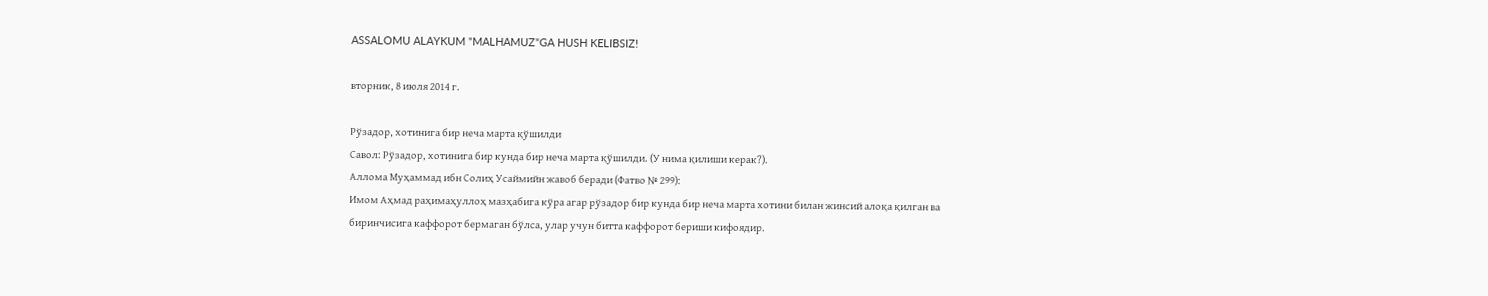ASSALOMU ALAYKUM "MALHAMUZ"GA HUSH KELIBSIZ!

вторник, 8 июля 2014 г.

Рўзадор, хотинига бир неча марта қўшилди
Савол: Рўзадор, хотинига бир кунда бир неча марта қўшилди. (У нима қилиши керак?).
Аллома Муҳаммад ибн Солиҳ Усаймийн жавоб беради (Фатво № 299):
Имом Аҳмад раҳимаҳуллоҳ мазҳабига кўра агар рўзадор бир кунда бир неча марта хотини билан жинсий алоқа қилган ва биринчисига каффорот бермаган бўлса, улар учун битта каффорот бериши кифоядир.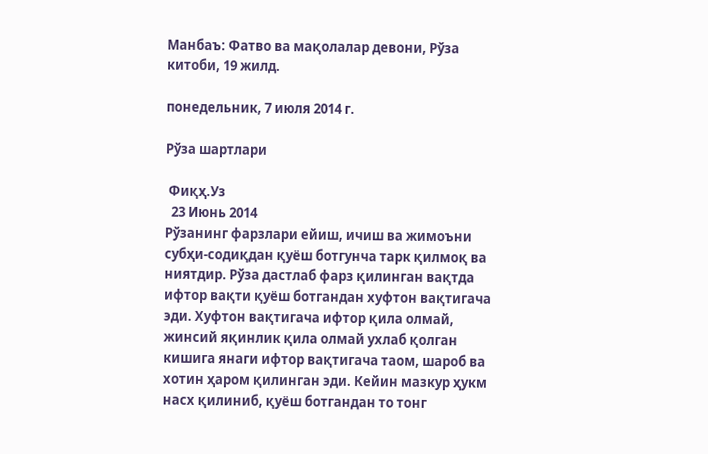Манбаъ: Фатво ва мақолалар девони, Рўза китоби, 19 жилд.

понедельник, 7 июля 2014 г.

Рўза шартлари

 Фиқҳ.Уз
  23 Июнь 2014
Рўзанинг фарзлари ейиш, ичиш ва жимоъни субҳи-содиқдан қуёш ботгунча тарк қилмоқ ва ниятдир. Рўза дастлаб фарз қилинган вақтда ифтор вақти қуёш ботгандан хуфтон вақтигача эди. Хуфтон вақтигача ифтор қила олмай, жинсий яқинлик қила олмай ухлаб қолган кишига янаги ифтор вақтигача таом, шароб ва хотин ҳаром қилинган эди. Кейин мазкур ҳукм насх қилиниб, қуёш ботгандан то тонг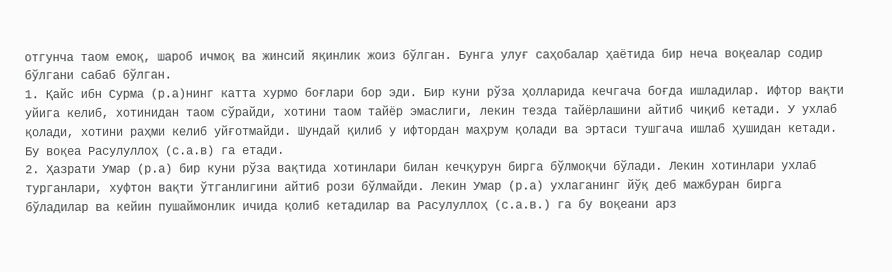отгунча таом емоқ, шароб ичмоқ ва жинсий яқинлик жоиз бўлган. Бунга улуғ саҳобалар ҳаётида бир неча воқеалар содир бўлгани сабаб бўлган.
1. Қайс ибн Сурма (р.а)нинг катта хурмо боғлари бор эди. Бир куни рўза ҳолларида кечгача боғда ишладилар. Ифтор вақти уйига келиб, хотинидан таом сўрайди, хотини таом тайёр эмаслиги, лекин тезда тайёрлашини айтиб чиқиб кетади. У ухлаб қолади, хотини раҳми келиб уйғотмайди. Шундай қилиб у ифтордан маҳрум қолади ва эртаси тушгача ишлаб ҳушидан кетади. Бу воқеа Расулуллоҳ (с.а.в) га етади.
2. Ҳазрати Умар (р.а) бир куни рўза вақтида хотинлари билан кечқурун бирга бўлмоқчи бўлади. Лекин хотинлари ухлаб турганлари, хуфтон вақти ўтганлигини айтиб рози бўлмайди. Лекин Умар (р.а) ухлаганинг йўқ деб мажбуран бирга бўладилар ва кейин пушаймонлик ичида қолиб кетадилар ва Расулуллоҳ (с.а.в.) га бу воқеани арз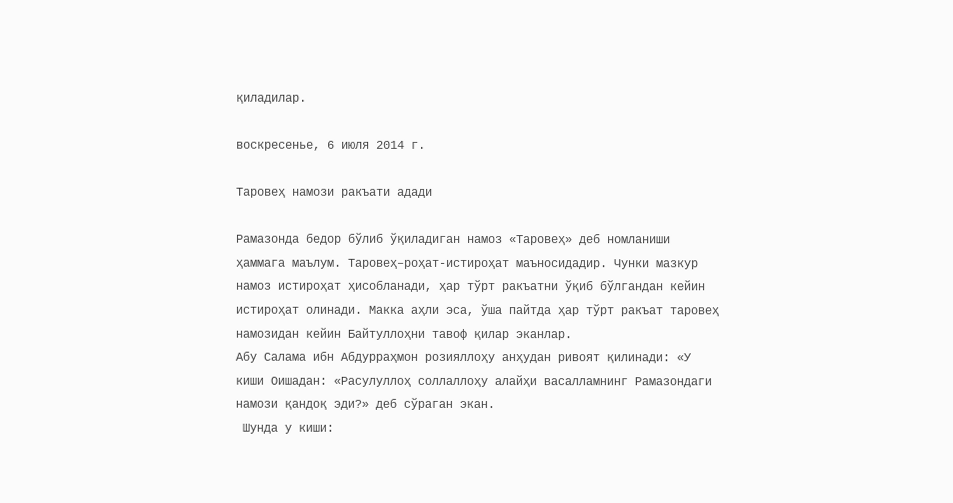қиладилар.

воскресенье, 6 июля 2014 г.

Таровеҳ намози ракъати адади

Рамазонда бедор бўлиб ўқиладиган намоз «Таровеҳ» деб номланиши ҳаммага маълум. Таровеҳ–роҳат-истироҳат маъносидадир. Чунки мазкур намоз истироҳат ҳисобланади, ҳар тўрт ракъатни ўқиб бўлгандан кейин истироҳат олинади. Макка аҳли эса, ўша пайтда ҳар тўрт ракъат таровеҳ намозидан кейин Байтуллоҳни тавоф қилар эканлар.
Абу Салама ибн Абдурраҳмон розияллоҳу анҳудан ривоят қилинади: «У киши Оишадан: «Расулуллоҳ соллаллоҳу алайҳи васалламнинг Рамазондаги намози қандоқ эди?» деб сўраган экан.
 Шунда у киши: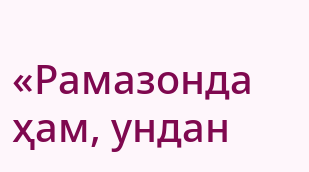«Рамазонда ҳам, ундан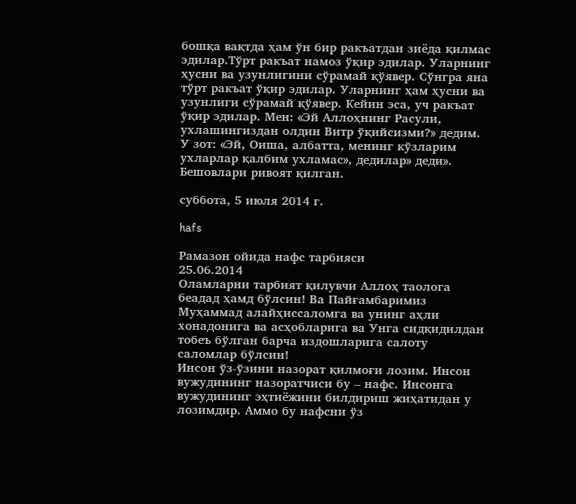бошқа вақтда ҳам ўн бир ракъатдан зиёда қилмас эдилар.Тўрт ракъат намоз ўқир эдилар. Уларнинг ҳусни ва узунлигини сўрамай қўявер. Сўнгра яна тўрт ракъат ўқир эдилар. Уларнинг ҳам ҳусни ва узунлиги сўрамай қўявер. Кейин эса, уч ракъат ўқир эдилар. Мен: «Эй Аллоҳнинг Расули, ухлашингиздан олдин Витр ўқийсизми?» дедим. У зот: «Эй, Оиша, албатта, менинг кўзларим ухларлар қалбим ухламас», дедилар» деди». Бешовлари ривоят қилган.

суббота, 5 июля 2014 г.

hafs

Рамазон ойида нафс тарбияси
25.06.2014
Оламларни тарбият қилувчи Аллоҳ таолога беадад ҳамд бўлсин! Ва Пайғамбаримиз Муҳаммад алайҳиссаломга ва унинг аҳли хонадонига ва асҳобларига ва Унга сидқидилдан тобеъ бўлган барча издошларига салоту саломлар бўлсин!
Инсон ўз-ўзини назорат қилмоғи лозим. Инсон вужудининг назоратчиси бу – нафс. Инсонга вужудининг эҳтиёжини билдириш жиҳатидан у лозимдир. Аммо бу нафсни ўз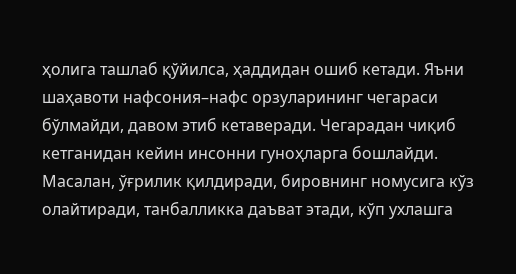ҳолига ташлаб қўйилса, ҳаддидан ошиб кетади. Яъни шаҳавоти нафсония–нафс орзуларининг чегараси бўлмайди, давом этиб кетаверади. Чегарадан чиқиб кетганидан кейин инсонни гуноҳларга бошлайди. Масалан, ўғрилик қилдиради, бировнинг номусига кўз олайтиради, танбалликка даъват этади, кўп ухлашга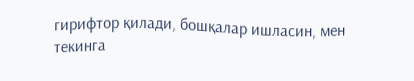гирифтор қилади, бошқалар ишласин, мен текинга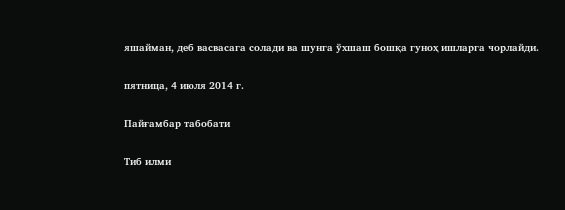яшайман, деб васвасага солади ва шунга ўхшаш бошқа гуноҳ ишларга чорлайди.

пятница, 4 июля 2014 г.

Пайғамбар табобати

Тиб илми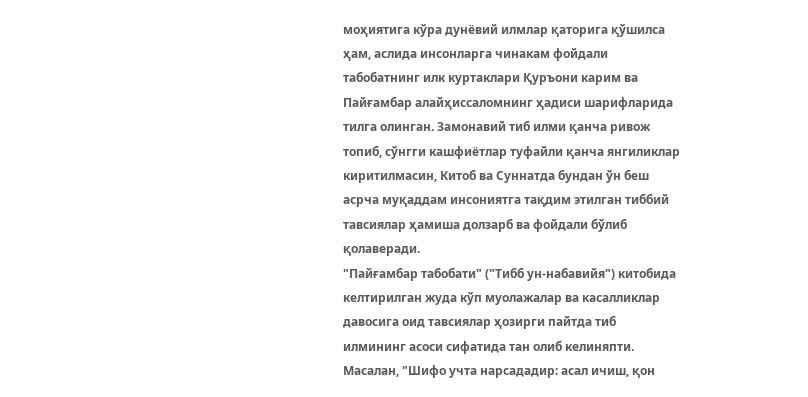моҳиятига кўра дунёвий илмлар қаторига қўшилса ҳам, аслида инсонларга чинакам фойдали табобатнинг илк куртаклари Қуръони карим ва Пайғамбар алайҳиссаломнинг ҳадиси шарифларида тилга олинган. Замонавий тиб илми қанча ривож топиб, сўнгги кашфиётлар туфайли қанча янгиликлар киритилмасин, Китоб ва Суннатда бундан ўн беш асрча муқаддам инсониятга тақдим этилган тиббий тавсиялар ҳамиша долзарб ва фойдали бўлиб қолаверади.
"Пайғамбар табобати" ("Тибб ун-набавийя") китобида келтирилган жуда кўп муолажалар ва касалликлар давосига оид тавсиялар ҳозирги пайтда тиб илмининг асоси сифатида тан олиб келиняпти. Масалан, "Шифо учта нарсададир: асал ичиш, қон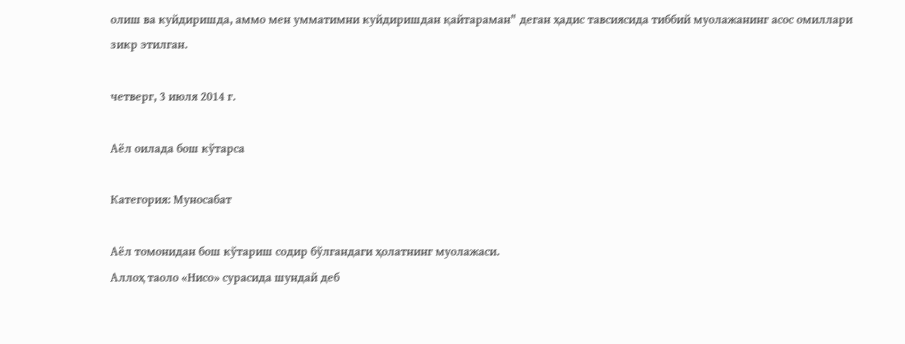олиш ва куйдиришда, аммо мен умматимни куйдиришдан қайтараман" деган ҳадис тавсиясида тиббий муолажанинг асос омиллари зикр этилган.

четверг, 3 июля 2014 г.

Аёл оилада бош кўтарсa

Категория: Муносабат

Аёл томонидан бош кўтариш содир бўлгандаги ҳолатнинг муолажаси.
Аллоҳ таоло «Нисо» сурасида шундай деб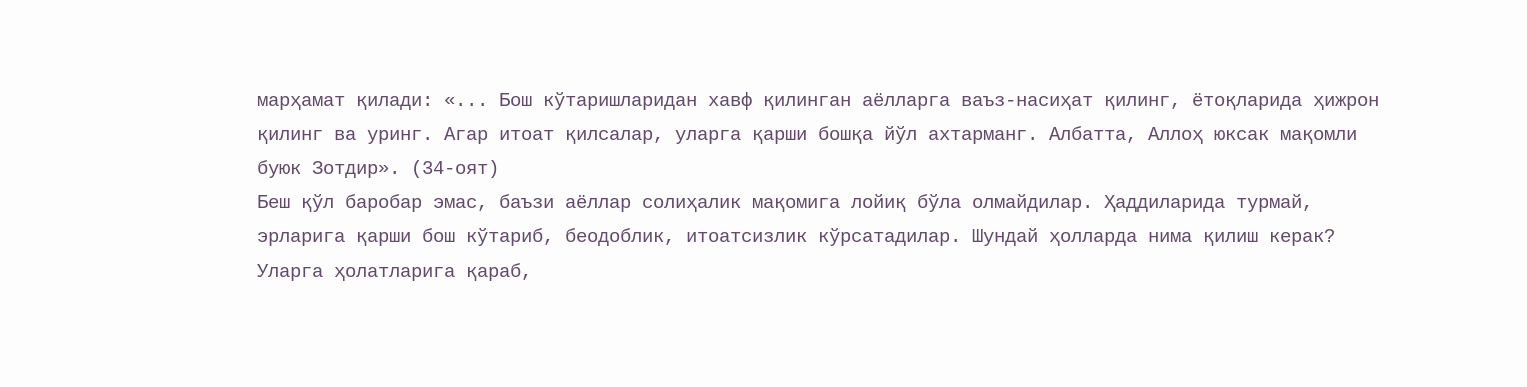марҳамат қилади: «... Бош кўтаришларидан хавф қилинган аёлларга ваъз-насиҳат қилинг, ётоқларида ҳижрон қилинг ва уринг. Агар итоат қилсалар, уларга қарши бошқа йўл ахтарманг. Албатта, Аллоҳ юксак мақомли буюк Зотдир». (34-оят)
Беш қўл баробар эмас, баъзи аёллар солиҳалик мақомига лойиқ бўла олмайдилар. Ҳаддиларида турмай, эрларига қарши бош кўтариб, беодоблик, итоатсизлик кўрсатадилар. Шундай ҳолларда нима қилиш керак?
Уларга ҳолатларига қараб,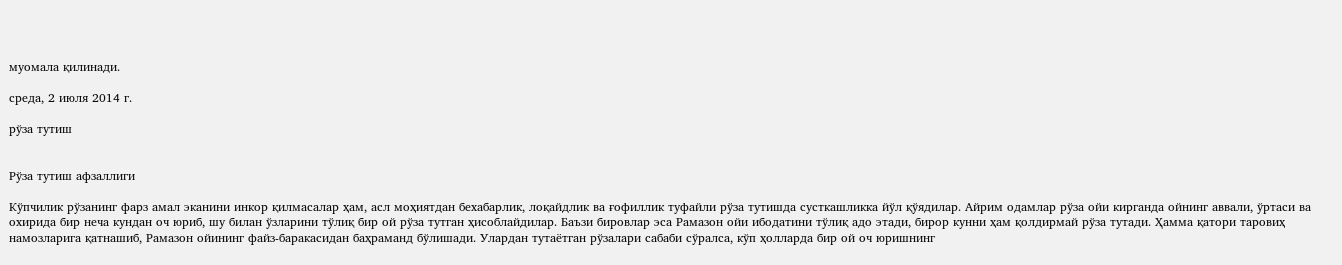муомала қилинади.

среда, 2 июля 2014 г.

рўза тутиш


Рўза тутиш афзаллиги

Кўпчилик рўзанинг фарз амал эканини инкор қилмасалар ҳам, асл моҳиятдан бехабарлик, лоқайдлик ва ғофиллик туфайли рўза тутишда сусткашликка йўл қўядилар. Айрим одамлар рўза ойи кирганда ойнинг аввали, ўртаси ва охирида бир неча кундан оч юриб, шу билан ўзларини тўлиқ бир ой рўза тутган ҳисоблайдилар. Баъзи бировлар эса Рамазон ойи ибодатини тўлиқ адо этади, бирор кунни ҳам қолдирмай рўза тутади. Ҳамма қатори таровиҳ намозларига қатнашиб, Рамазон ойининг файз-баракасидан баҳраманд бўлишади. Улардан тутаётган рўзалари сабаби сўралса, кўп ҳолларда бир ой оч юришнинг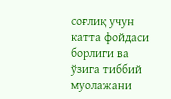соғлиқ учун катта фойдаси борлиги ва ўзига тиббий муолажани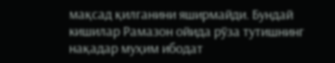мақсад қилганини яширмайди. Бундай кишилар Рамазон ойида рўза тутишнинг нақадар муҳим ибодат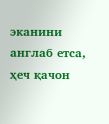эканини англаб етса, ҳеч қачон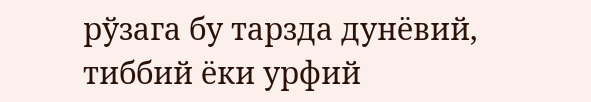рўзага бу тарзда дунёвий, тиббий ёки урфий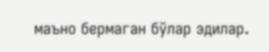маъно бермаган бўлар эдилар.